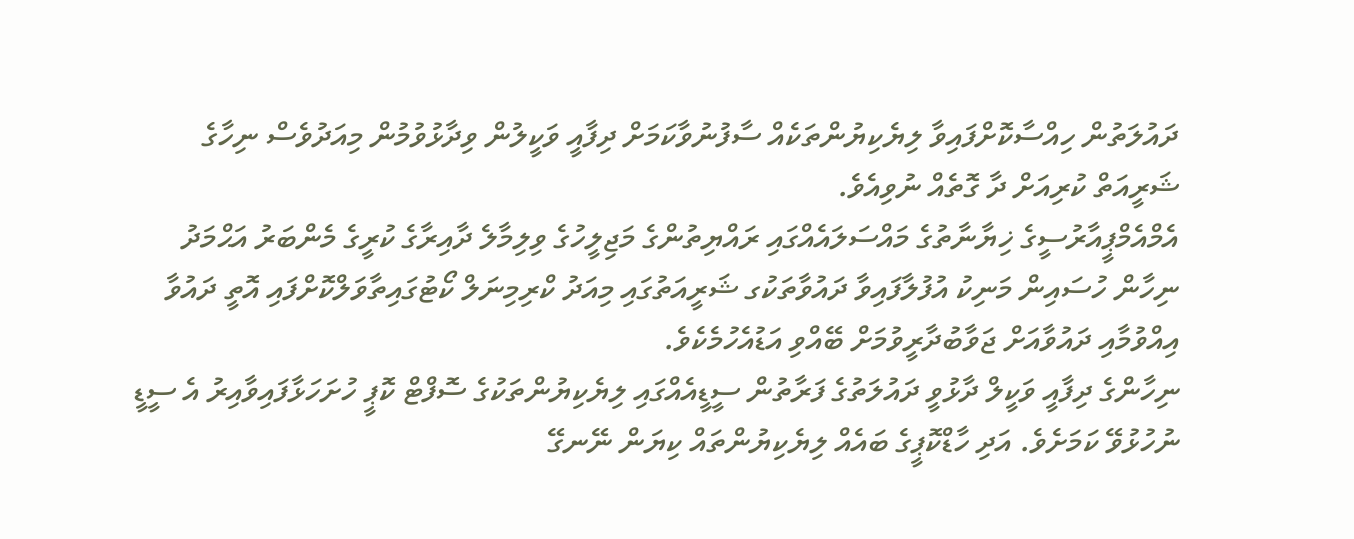ދައުލަތުން ހިއްސާކޮށްފައިވާ ލިޔެކިޔުންތަކެއް ސާފުނުވާކަމަށް ދިފާއީ ވަކީލުން ވިދާޅުވުމުން މިއަދުވެސް ނިހާގެ ޝަރީއަތް ކުރިއަށް ދާ ގޮތެއް ނުވިއެވެ.
އެމްއެމްޕީއާރުސީގެ ޚިޔާނާތުގެ މައްސަލައެއްގައި ރައްޔިތުންގެ މަޖިލީހުގެ ވިލިމާލެ ދާއިރާގެ ކުރީގެ މެންބަރު އަޙްމަދު ނިހާން ހުސައިން މަނިކު އުފުލާފައިވާ ދައުވާތަކުގ ޝަރީއަތުގައި މިއަދު ކްރިމިނަލް ކޯޓުގައިތާވަލްކޮށްފައި އޮތީ ދައުވާ އިއްވުމާއި ދައުވާއަށް ޖަވާބުދާރީވުމަށް ބޭއްވި އަޑުއެހުމެކެވެ.
ނިހާންގެ ދިފާއީ ވަކީލް ދާޅުވީ ދައުލަތުގެ ފަރާތުން ސީޑީއެއްގައި ލިޔެކިޔުންތަކުގެ ސޮފްޓް ކޮޕީ ހުށަހަޅާފައިވާއިރު އެ ސީޑީ ނުހުޅުވޭ ކަމަށެވެ. އަދި ހާޑްކޮޕީގެ ބައެއް ލިޔެކިޔުންތައް ކިޔަން ނޭނގޭ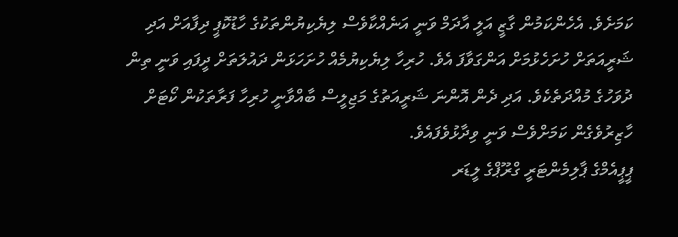ކަމަށެވެ. އެހެންކަމުން ގާޒީ އަލީ އާދަމް ވަނީ އަނެއްކާވެސް ލިޔެކިޔުންތަކުގެ ހާޑުކޮޕީ ދިފާއަށް އަދި ޝަރީއަތަށް ހުށަހެޅުމަށް އަންގަވާފަ އެވެ. ހުރިހާ ލިޔެކިޔުމެއް ހުށަހަޅަން ދައުލަތަށް ދީފައި ވަނީ ތިން ދުވަހުގެ މުއްދަތެކެވެ. އަދި ދެން އޮންނަ ޝަރީއަތުގެ މަޖިލީސް ބާއްވާނީ ހުރިހާ ފަރާތަކުން ކޯޓަށް ހާޒިރުވެގެން ކަމަށްވެސް ވަނީ ވިދާޅުވެފައެވެ.
ޕީޕީއެމްގެ ޕާލިމެންޓަރީ ގްރޫޕްގެ ލީޑަރ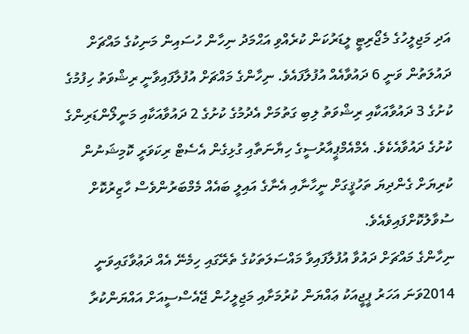އަދި މަޖިލީހުގެ މެޖޯރިޓީ ލީޑަރުކަން ކުރެއްވި އަޙްމަދު ނިހާން ހުސައިން މަނިކުގެ މައްޗަށް ދައުލަތުން ވަނީ 6 ދައުވާއެއް އުފުލާފައެވެ. ނިހާންގެ މައްޗަށް އުފުލާފައިވާނީ ރިޝްވަތު ހިފުމުގެ ކުށުގެ 3 ދައުވާއަކާއި ރިޝްވަތު ލިބި ގަތުމަށް އެދުމުގެ ކުށުގެ 2 ދައުވާއަކާއި މަނީލޯންޑަރިންގެ ކުށުގެ ދައުވާއެކެވެ. އެމްއެމްޕީއާރުސީގެ ހިޔާނަތާއި ގުޅިގެން އެސެޓް ރިކަވަރީ ކޮމިޝަނުން ކުރިޔަށް ގެންދިޔަ ތަހުޤީގަށް ނީހާނާއި އެނާގެ އައިލީ ބައެއް މެމްބަރުންވެސް ހާޒިރުކޮށް ސުވާލުކޮށްފައިވެއެވެ.
ނިހާންގެ މައްޗަށް ދައުވާ އުފުލާފައިވާ މައްސަލަތަކުގެ ތެރޭގައި ހިމެނޭ އެއް ދަޢުވާގައިވަނީ 2014ވަނަ އަހަރު ޕީޖީއަކު ޢައްޔަން ކުރުމަށާއި މަޖިލީހުން ޖޭއެސްސީއަށް އައްޔަންކުރާ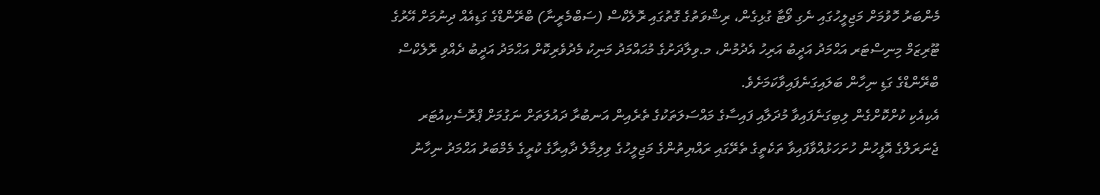މެންބަރު ހޮވުމަށް މަޖިލީހުގައި ނެގި ވޯޓާ ގުޅިގެން، ރިޝްވަތުގެ ގޮތުގައި ރޮލެކްސް (ސަބްމެރީނާ) ބްރޭންޑްގެ ގަޑިއެއް ދިނުމަށް އޭރުގެ ޓޫރިޒަމް މިނިސްޓަރ އަޙްމަދު އަދީބު އަރިހު އެދުމުން، މ.ވިލާދަށުގެ މުޙައްމަދު މަނިކު މެދުވެރިކޮށް އަޙްމަދު އަދީބު ދެއްވި ރޮލެކްސް ބްރޭންޑްގެ ގަޑި ނިހާން ބަލައިގަނެފައިވާކަމަށެވެ.
އެކިއެކި ކުށްކޮށްގެން ލިބިގަނެފައިވާ މުދަލާއި ފައިސާގެ މައްސަލަތަކުގެ ތެރެއިން އަނބުރާ ދައުލަތަށް ނަގުމަށް ޕްރޮސެކިއުޓަރ ޖެނަރަލްގެ އޮފީހުން ހުށަހަޅުއްވާފައިވާ ތަކެތީގެ ތެރޭގައި ރައްޔިތުންގެ މަޖިލީހުގެ ވިލިމާލެ ދާއިރާގެ ކުރީގެ މެމްބަރު އަޙްމަދު ނިހާނު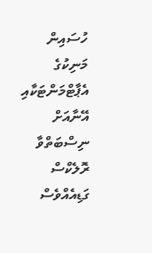ހުސައިން މަނިކުގެ އެޕާޓްމަންޓަކާއި އޭނާއަށް ނިސްބަތްވާ ރޮލެކްސް ގަޑިއެއްވެސް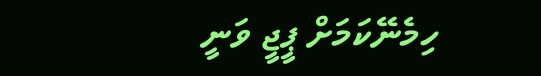ހިމެނޭކަމަށް ޕީޖީ ވަނީ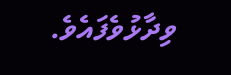ވިދާޅުވެފައެވެ.